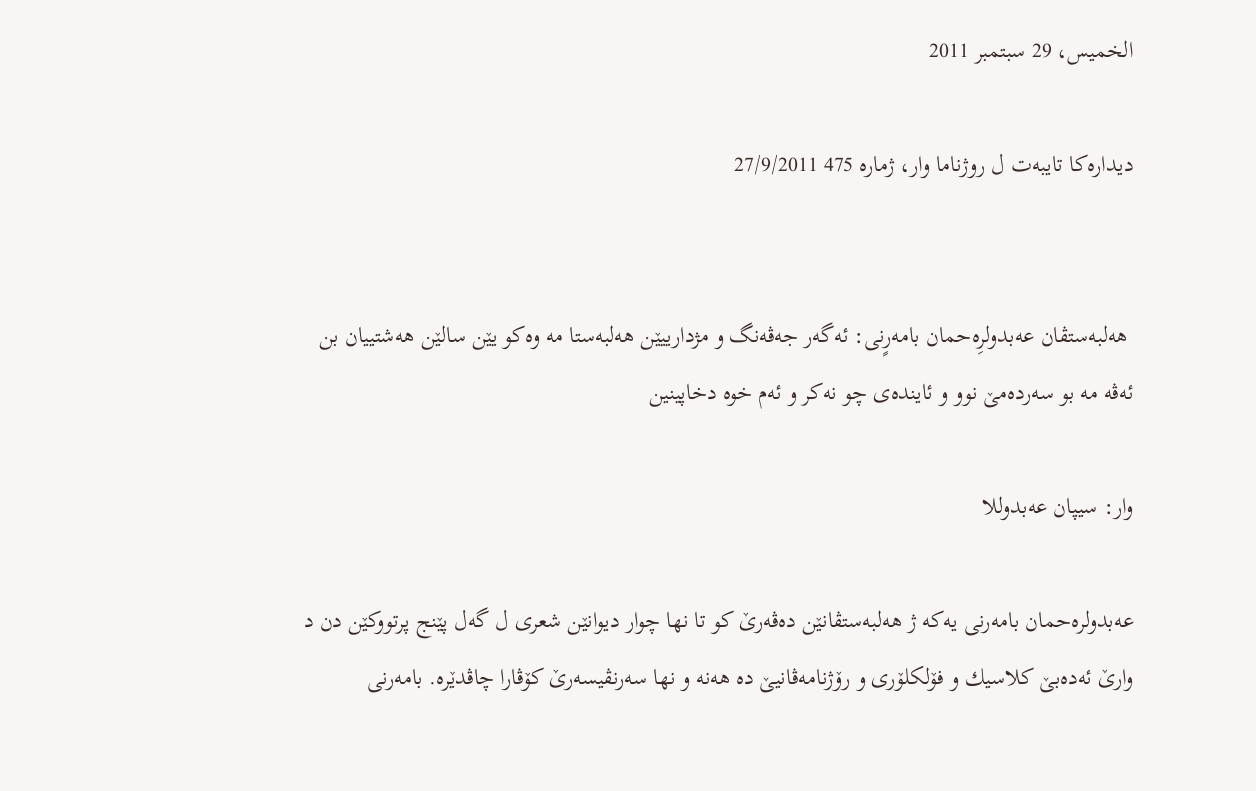الخميس، 29 سبتمبر 2011

دیداره‌كا تایبه‌ت ل روژناما وار، ژماره‌ 475 27/9/2011


 هه‌لبه‌ستڤان عه‌بدولرِه‌حمان بامه‌رٍنى: ئه‌گه‌ر جه‌ڤه‌نگ و مژدارييێن هه‌لبه‌ستا مه‌ وه‌كو یێن سالێن هه‌شتییان بن ئه‌ڤه‌ مه‌ بو سه‌رده‌مێ نوو و ئاینده‌ى چو نه‌كر و ئه‌م خوه‌ دخاپینین

وار: سيپان عه‌بدوللا

عه‌بدولره‌حمان بامه‌رنى يه‌كه‌ ژ هه‌لبه‌ستڤانێن ده‌ڤه‌رێ كو تا نها چوار ديوانێن شعرى ل گه‌ل پێنج پرتووكێن دن د وارێ ئه‌ده‌بێ كلاسيك و فۆلكلۆرى و رۆژنامه‌ڤانيێ ده‌ هه‌نه‌ و نها سه‌رنڤيسه‌رێ كۆڤارا چاڤدێره‌. بامه‌رنى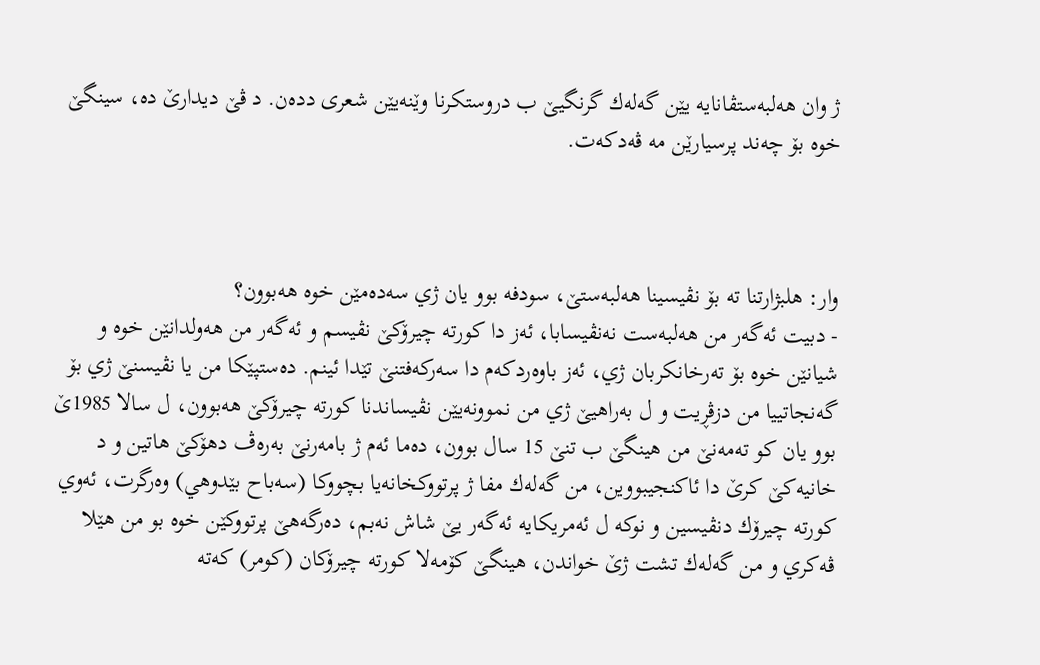ژ وان هه‌لبه‌ستڤانايه يێن‌ گه‌له‌ك گرنگيێ ب دروستكرنا وێنه‌يێن شعرى دده‌ن. د ڤێ ديدارێ ده‌، سينگێ خوه‌ بۆ چه‌ند پرسيارێن مه‌ ڤه‌دكه‌ت.



وار: هلبژارتنا ته‌ بۆ نڤيسينا هه‌لبه‌ستێ، سودفه‌ بوو يان ژي سه‌ده‌مێن خوه‌ هه‌بوون؟
- دبيت ئه‌گه‌ر من هه‌لبه‌ست نه‌نڤيسابا‌، ئه‌ز دا كورته‌ چيرۆكێ‌ نڤيسم و ئه‌گه‌ر من هه‌ولدانێن خوه‌ و شيانێن خوه‌ بۆ ته‌رخانكربان ژي، ئه‌ز باوه‌ردكه‌م دا سه‌ركه‌فتنێ‌ تێدا ئينم. ده‌ستپێكا من يا نڤيسنێ‌ ژي بۆ گه‌نجاتييا من دزڤڕيت و ل به‌راهيێ‌ ژي من نموونه‌يێن نڤيساندنا كورته‌ چيرۆكێ‌ هه‌بوون، ل سالا 1985ێ‌ بوو يان كو ته‌مه‌نێ‌ من هينگێ‌ ب تنێ‌ 15 سال بوون، ده‌ما ئه‌م ژ بامه‌رنێ‌ به‌ره‌ڤ دهۆكێ‌ هاتين و د خانيه‌كێ‌ كرێ‌ دا ئاكنجيبووين، من گه‌له‌ك مفا ژ پرتووكخانه‌يا بچووكا (سه‌باح بێدوهي) وه‌رگرت، ئه‌وي كورته‌ چيرۆك دنڤيسين و نوكه‌ ل ئه‌مريكايه‌ ئه‌گه‌ر يێ‌ شاش نه‌بم، ده‌رگه‌هێ‌ پرتووكێن خوه‌ بو من هێلا ڤه‌كري و من گه‌له‌ك تشت ژێ‌ خواندن، هينگێ‌ كۆمه‌لا كورته‌ چيرۆكان (كومر) كه‌ته‌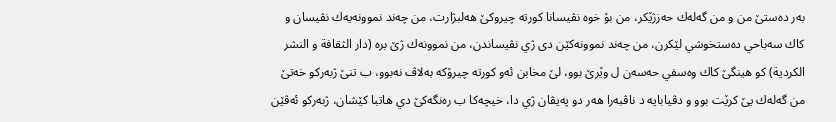به‌ر ده‌ستێ‌ من و من گه‌له‌ك حه‌زژێكر، من بۆ خوه‌ نڤيسانا كورته‌ چيروكێ‌ هه‌لبژارت، من چه‌ند نموونه‌يه‌ك نڤيسان و كاك سه‌باحي ده‌ستخوشي لێكرن، من چه‌ند نموونه‌كێن دى ژي نڤيساندن، من نموونه‌ك ژێ‌ بره‌ (دار الثقافة‌ و النشر الكردية) كو هينگێ‌ كاك وه‌سفي حه‌سه‌ن ل وێرێ‌ بوو، لێ‌ مخابن ئه‌و كورته‌ چيرۆكه‌ به‌لاڤ نه‌بوو، ب تنێ‌ ژبه‌ركو خه‌تێ‌ من گه‌له‌ك يێ‌ كرێت بوو و دڤيابايه‌ د ناڤبه‌را هه‌ر دو په‌يڤان ژي دا، خيچه‌كا ب ره‌نگه‌كێ‌ دي هاتبا كێشان، ژبه‌ركو ئه‌ڤێن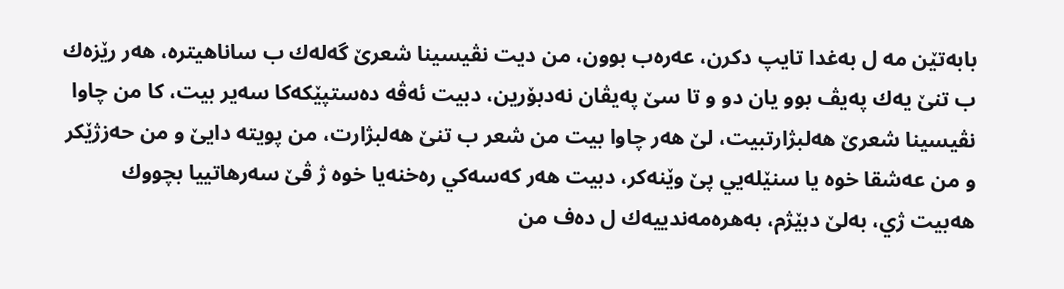بابه‌تێن مه‌ ل به‌غدا تايپ دكرن، عه‌ره‌ب بوون، من ديت نڤيسينا شعرێ‌ گه‌له‌ك ب ساناهيتره‌، هه‌ر رێزه‌ك ب تنێ‌ يه‌ك په‌يڤ بوو يان دو و تا سێ‌ په‌يڤان نه‌دبۆرين، دبيت ئه‌ڤه‌ ده‌ستپێكه‌كا سه‌ير بيت، كا من چاوا نڤيسينا شعرێ‌ هه‌لبژارتبيت، لێ‌ هه‌ر چاوا بيت من شعر ب تنێ‌ هه‌لبژارت، من پويته‌ دايێ‌ و من حه‌زژێكر و من عه‌شقا خوه‌ يا سنێله‌يي پێ‌ وێنه‌كر، دبيت هه‌ر كه‌سه‌كي ره‌خنه‌يا خوه‌ ژ ڤێ‌ سه‌رهاتييا بچووك هه‌بيت ژي، به‌لێ‌ دبێژم، به‌هره‌مه‌ندييه‌ك ل ده‌ف من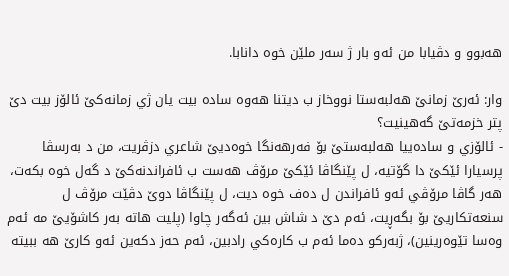هه‌بوو و دڤيابا من ئه‌و بار ژ سه‌ر ملێن خوه‌ دانابا.

وار: ئه‌رێ زمانێ هه‌لبه‌ستا نووخاز ب ديتنا هه‌وه‌ ساده‌ بيت يان ژي زمانه‌كێ ئالۆز بيت دێ پتر خزمه‌تێ گه‌هينيت؟
- ئالۆزي و ساده‌ييا هه‌لبه‌ستێ‌ بۆ فه‌رهه‌نگا خوه‌ديێ‌ شاعري دزڤريت، من د به‌رسڤا پرسيارا ئێكێ‌ دا گۆتيه‌، ل پێنگاڤا ئێكێ‌ مرۆڤ هه‌ست ب ئافراندنه‌كێ‌ د گه‌ل خوه بكه‌ت‌، هه‌ر گاڤا مرۆڤي ئه‌و ئافراندن ل ده‌ف خوه‌ ديت، ل پێنگاڤا دوێ‌ دڤێت مرۆڤ ل سنعه‌تكاريێ‌ بۆ بگه‌ڕيت، ئه‌م دێ‌ د شاش بين ئه‌گه‌ر چاوا (پليت هاته‌ به‌ر كاشۆيێ‌ مه‌ ئه‌م وه‌سا تێوه‌رينين)، ژبه‌ركو ده‌ما ئه‌م ب كاره‌كي رادبين، ئه‌م حه‌ز دكه‌ين ئه‌و كارێ‌ هه‌ ببيته‌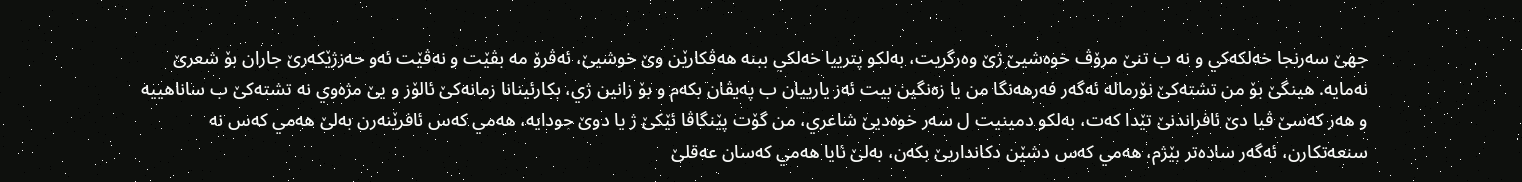جهێ‌ سه‌رنجا خه‌لكه‌كي و نه‌ ب تنێ‌ مرۆڤ خوه‌شيێ‌ ژێ‌ وه‌رگريت، به‌لكو پترييا خه‌لكي ببنه‌ هه‌ڤكارێن وێ‌ خوشيێ‌، ئه‌ڤرۆ مه‌ بڤێت و نه‌ڤێت ئه‌و حه‌زژێكه‌رێ‌ جاران بۆ شعرێ‌ نه‌مايه‌. هينگێ‌ بۆ من تشته‌كێ‌ نۆرماله‌ ئه‌گه‌ر فه‌رهه‌نگا من يا زه‌نگين بيت ئه‌ز يارييان ب په‌يڤان بكه‌م و بۆ زانين ژي، بكارئينانا زمانه‌كێ‌ ئالۆز و يێ‌ مژه‌وي نه‌ تشته‌كێ‌ ب ساناهييه‌ و هه‌ر كه‌سێ‌ ڤيا دێ‌ ئافراندنێ‌ تێدا كه‌ت، به‌لكو دمينيت ل سه‌ر خوه‌ديێ‌ شاعري، من گۆت پێنگاڤا ئێكێ‌ ژ يا دوێ‌ جودايه‌، هه‌مي كه‌س ئافرێنه‌رن به‌لێ‌ هه‌مي كه‌س نه‌ سنعه‌تكارن، ئه‌گه‌ر ساده‌تر بێژم، هه‌مي كه‌س دشێن دكانداريێ‌ بكه‌ن، به‌لێ‌ ئايا هه‌مي كه‌سان عه‌قلێ‌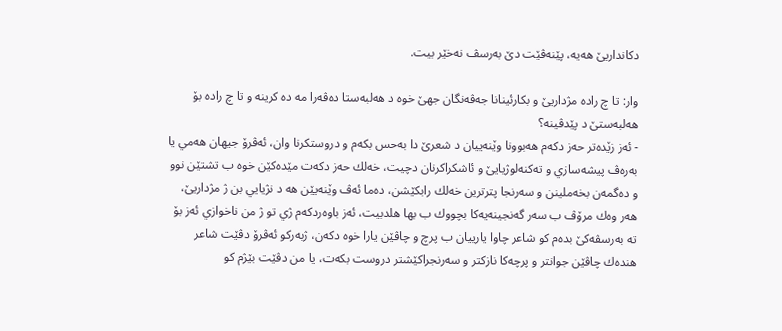دكانداريێ‌ هه‌يه‌، پێنه‌ڤێت دێ‌ به‌رسڤ نه‌خێر بيت.

وار: تا چ راده‌ مژداريێ و بكارئينانا جه‌ڤه‌نگان جهێ خوه‌ د هه‌لبه‌ستا ده‌ڤه‌را مه‌ ده‌ كرينه‌ و تا چ راده‌ بۆ هه‌لبه‌ستێ د پێدڤينه‌؟
- ئه‌ز زێده‌تر حه‌ز دكه‌م هه‌بوونا وێنه‌ييان د شعرێ‌ دا به‌حس بكه‌م و دروستكرنا وان، ئه‌ڤرۆ جيهان هه‌مي يا به‌ره‌ڤ پيشه‌سازي و ته‌كنه‌لوژيايێ‌ و ئاشكراكرنان دچيت، خه‌لك حه‌ز دكه‌ت مێده‌كێن خوه‌ ب تشتێن نوو و ده‌گمه‌ن بخه‌ملينن و سه‌رنجا پترترين خه‌لك رابكێشن، ده‌ما ئه‌ڤ وێنه‌يێن هه‌ د نژيايي بن ژ مژداريێ‌، هه‌ر وه‌ك مرۆڤ ب سه‌ر گه‌نجينه‌يه‌كا بچووك ب بها هلدبيت، ئه‌ز باوه‌ردكه‌م ژي تو ژ من ناخوازي ئه‌ز بۆ ته‌ به‌رسڤه‌كێ‌ بده‌م كو شاعر چاوا يارييان ب پرچ و چاڤێن يارا خوه‌ دكه‌ن، ژبه‌ركو ئه‌ڤرۆ دڤێت شاعر هنده‌ك چاڤێن جوانتر و پرچه‌كا نازكتر و سه‌رنجراكێشتر دروست بكه‌ت، يا من دڤێت بێژم كو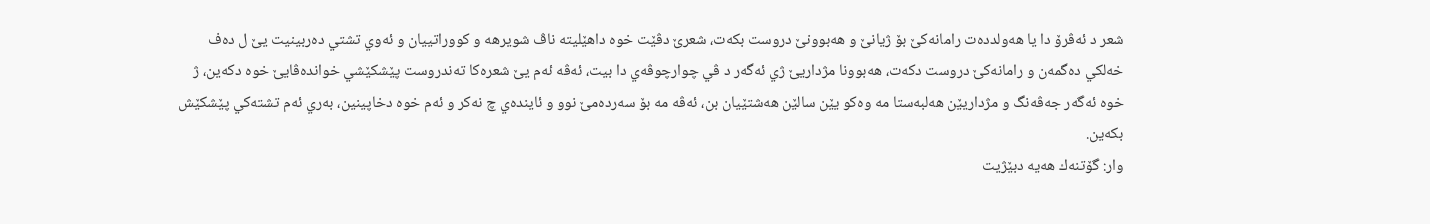شعر د ئه‌ڤرۆ دا يا هه‌ولدده‌ت رامانه‌كێ‌ بۆ ژيانێ‌ و هه‌بوونێ‌ دروست بكه‌ت، شعرێ‌ دڤێت خوه‌ داهێليته‌ ناڤ شويرهه‌ و كووراتييان و ئه‌وي تشتي ده‌ربينيت يێ‌ ل ده‌ف خه‌لكي ده‌گمه‌ن و رامانه‌كێ‌ دروست دكه‌ت، هه‌بوونا مژداريێ‌ ژي ئه‌گه‌ر د ڤي چوارچوڤه‌ي دا بيت، ئه‌ڤه‌ ئه‌م يێ‌ شعره‌كا ته‌ندروست پێشكێشي خوانده‌ڤايێ‌ خوه‌ دكه‌ين، ژ خوه‌ ئه‌گه‌ر‌ جه‌ڤه‌نگ و مژداريێن هه‌لبه‌ستا مه‌ وه‌كو يێن سالێن هه‌شتێيان بن، ئه‌ڤه‌ مه‌ بۆ سه‌رده‌مێ‌ نوو و ئاينده‌ي چ نه‌كر و ئه‌م خوه‌ دخاپينين، به‌ري ئه‌م تشته‌كي پێشكێش بكه‌ين.
وار: گۆتنه‌ك هه‌يه‌ دبێژيت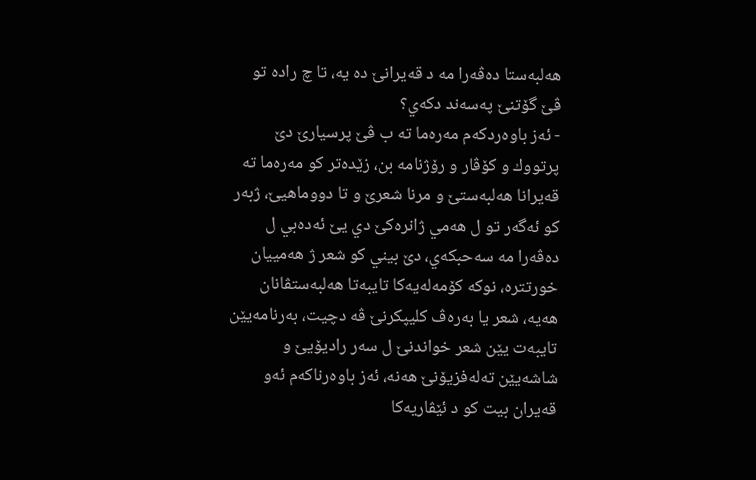هه‌لبه‌ستا ده‌ڤه‌را مه‌ د قه‌يرانێ ده‌ يه‌، تا چ راده‌ تو ڤێ گۆتنێ په‌سه‌ند دكه‌ي؟
- ئه‌ز باوه‌ردكه‌م مه‌ره‌ما ته‌ ب ڤێ‌ پرسيارێ‌ دێ‌ پرتووك و كۆڤار و رۆژنامه‌ بن، زێده‌تر كو مه‌ره‌ما ته‌ قه‌يرانا هه‌لبه‌ستێ‌ و مرنا شعرێ‌ و تا دووماهيێ‌، ژبه‌ر كو ئه‌گه‌ر تو ل هه‌مي ژانره‌كێ‌ دي يێ‌ ئه‌ده‌بي ل ده‌ڤه‌را مه‌ سه‌حبكه‌ي، دێ‌ بيني كو شعر ژ هه‌مييان خورتتره‌، نوكه‌ كۆمه‌له‌يه‌‌كا تايبه‌تا هه‌لبه‌ستڤانان هه‌يه‌، شعر يا به‌ره‌ڤ كليپكرنێ‌ ڤه‌ دچيت، به‌رنامه‌يێن تايبه‌ت يێن شعر خواندنێ‌ ل سه‌ر راديۆيێ‌ و شاشه‌يێن ته‌له‌فزيۆنێ‌ هه‌نه‌، ئه‌ز باوه‌رناكه‌م ئه‌و قه‌يران بيت كو د ئێڤاريه‌كا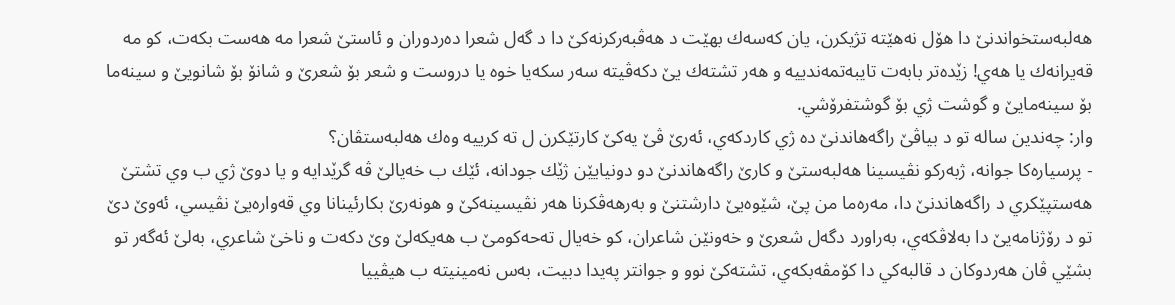هه‌لبه‌ستخواندنێ‌ دا هۆل نه‌هێته‌ تژيكرن، يان كه‌سه‌ك بهێت د هه‌ڤبه‌ركرنه‌كێ‌ دا د گه‌ل شعرا ده‌ردوران و ئاستێ‌ شعرا مه‌ هه‌ست بكه‌ت، كو مه‌ قه‌يرانه‌ك يا هه‌ي! زێده‌تر بابه‌ت تايبه‌تمه‌ندييه‌ و هه‌ر تشته‌ك يێ‌ دكه‌ڤيته‌ سه‌ر سكه‌يا خوه‌ يا دروست و شعر بۆ شعرێ‌ و شانۆ بۆ شانويێ‌ و سينه‌ما بۆ سينه‌مايێ‌ و گوشت ژي بۆ گوشتفرۆشي.
وار: چه‌ندين ساله‌ تو د بياڤێ راگه‌هاندنێ ده‌ ژي كاردكه‌ي، ئه‌رێ ڤێ يه‌كێ كارتێكرن ل ته‌ كرييه‌ وه‌ك هه‌لبه‌ستڤان؟
- پرسياره‌كا جوانه‌، ژبه‌ركو نڤيسينا هه‌لبه‌ستێ‌ و كارێ‌ راگه‌هاندنێ‌ دو دونيايێن ژێك جودانه‌، ئێك ب خه‌يالێ‌ ڤه‌ گرێدايه‌ و يا دوێ‌ ژي ب وي تشتێ‌ هه‌ستپێكري د راگه‌هاندنێ‌ دا، مه‌ره‌ما من پێ‌، شێوه‌يێ‌ دارشتنێ‌ و به‌رهه‌ڤكرنا هه‌ر نڤيسينه‌كێ‌ و هونه‌رێ‌ بكارئينانا وي قه‌واره‌يێ‌ نڤيسي، ئه‌وێ‌ دێ‌ تو د رۆژنامه‌يێ‌ دا به‌لاڤكه‌ي، به‌راورد دگه‌ل شعرێ‌ و خه‌ونێن شاعران، كو خه‌يال ته‌حه‌كومێ‌ ب هه‌يكه‌لێ‌ وێ‌ دكه‌ت و ناخێ شاعري، به‌لێ‌ ئه‌گه‌ر تو بشێي ڤان هه‌ردوكان د قالبه‌كي دا كۆمڤه‌بكه‌ي، تشته‌كێ‌ نوو و جوانتر په‌يدا دبيت، به‌س نه‌مينيته‌ ب هيڤييا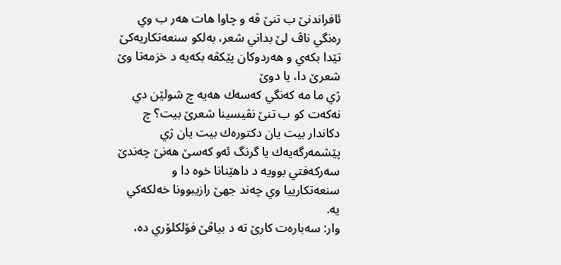ئافراندنێ‌ ب تنێ‌ ڤه‌ و چاوا هات هه‌ر ب وي ره‌نگي ناڤ لێ بداني شعر، به‌لكو سنعه‌تكاريه‌كێ‌ تێدا بكه‌ي و هه‌ردوكان پێكڤه‌ بكه‌يه‌ د خزمه‌تا وێ‌ شعرێ‌ دا، يا دوێ
ژي ما مه‌ كه‌نگي كه‌سه‌ك هه‌يه‌ چ شولێن دي نه‌كه‌ت كو ب تنێ‌ نڤيسينا شعرێ‌ بيت؟ چ دكاندار بيت يان دكتوره‌ك بيت يان ژي پێشمه‌رگه‌يه‌ك يا گرنگ ئه‌و كه‌سێ‌ هه‌نێ‌ چه‌ندێ‌ سه‌ركه‌فتي بوويه‌ د داهێنانا خوه‌ دا و سنعه‌تكارييا وي چه‌ند جهێ‌ رازيبوونا خه‌لكه‌كي يه‌.
وار: سه‌باره‌ت كارێ ته‌ د بياڤێ فۆلكلۆري ده‌،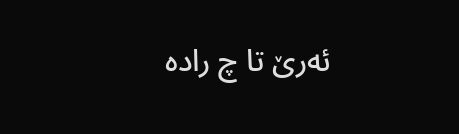ئه‌رێ تا چ راده‌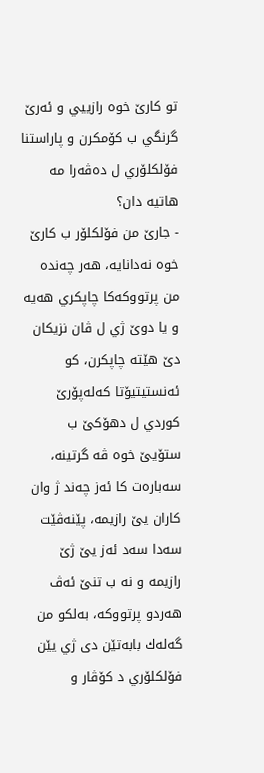تو كارێ خوه‌ رازييي و ئه‌رێ گرنگي ب كۆمكرن و پاراستنا فۆلكلۆري‌ ل ده‌ڤه‌را مه‌ هاتيه‌ دان؟
- جارێ‌ من فۆلكلۆر ب كارێ‌ خوه‌ نه‌دانايه‌، هه‌ر چه‌نده‌ من پرتووكه‌كا چاپكري هه‌يه‌ و يا دوێ‌ ژي ل ڤان نزيكان دێ‌ هێته‌ چاپكرن، كو ئه‌نستيتيۆتا كه‌له‌پۆرێ‌ كوردي ل دهۆكێ‌ ب ستۆيێ خوه‌ ڤه ‌گرتينه‌، سه‌باره‌ت كا ئه‌ز چه‌ند ژ وان كاران يێ‌ رازيمه‌، پێنه‌ڤێت سه‌دا سه‌د ئه‌ز يێ‌ ژێ رازيمه‌ و نه‌ ب تنێ‌ ئه‌ڤ هه‌ردو پر‌تووكه‌، به‌لكو من گه‌له‌ك بابه‌تێن دى ژي يێن فۆلكلۆري د كۆڤار و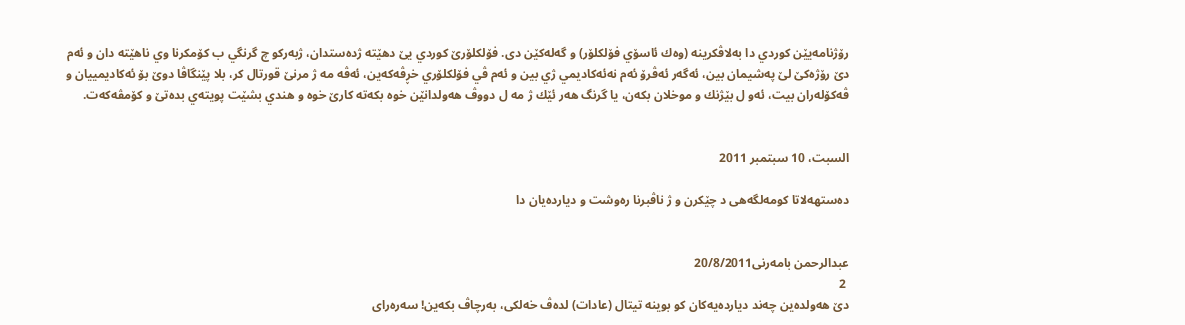رۆژنامه‌يێن كوردي دا به‌لاڤكرينه‌ (وه‌ك ئاسۆي فۆلكلۆر) و گه‌له‌كێن دى. فۆلكلۆرێ‌ كوردي يێ‌ دهێته‌ ژده‌ستدان، ژبه‌ركو چ گرنگي ب كۆمكرنا وي ناهێته‌ دان و ئه‌م دێ‌ رۆژه‌كێ‌ لێ‌ په‌شيمان بين، ئه‌گه‌ر ئه‌ڤرۆ ئه‌م نه‌ئه‌كاديمي ژي بين و ئه‌م ڤي فۆلكلۆري خڕڤه‌كه‌ين، ئه‌ڤه‌ مه‌ ژ مرنێ‌ قورتال كر، بلا پێنگاڤا دوێ‌ بۆ ئه‌كاديمييان و ڤه‌كۆله‌ران بيت، ئه‌و ل بێژنك و موخلان بكه‌ن، يا گرنگ هه‌ر ئێك ژ مه‌ ل دووڤ هه‌ولدانێن خوه‌ بكه‌ته‌ كارێ‌ خوه‌ و هندي بشێت پويته‌ي بده‌تێ‌ و كۆمڤه‌كه‌ت.


السبت، 10 سبتمبر 2011

دەستھەلاتا کومەلگەھی د چێکرن و ژ ناڤبرنا رەوشت و دیاردەیان دا ‌


عبدالرحمن بامەرنی20/8/2011
 2
دێ ھەولدەین چەند دیاردەیەکان کو بوینە تیتال (عادات) لدەڤ خەلکی، بەرچاڤ بکەین! سەرەرای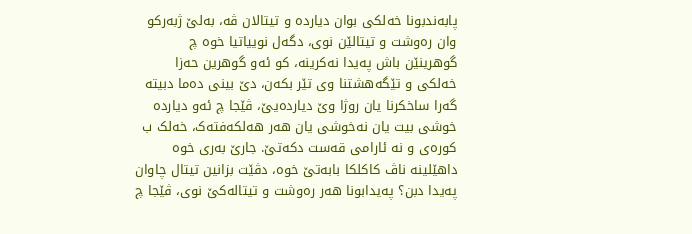پابەندبونا خەلکی بوان دیاردە و تیتالان ڤە، بەلێ ژبەرکو وان رەوشت و تیتالێن نوی، دگەل نوییاتیا خوە چ گوھرینێن باش پەیدا نەکرینە، کو ئەو گوھرین حەزا خەلکی و تێگەھشتنا وی تێر بکەن، دێ بینی دەما دبیتە گەرا ساخکرنا یان روژا وێ دیاردەیێ، ڤێجا چ ئەو دیاردە خوشی بیت یان نەخوشی یان ھەر ھەلکەفتەک، خەلک ب کورەی و نە ئارامی قەست دکەتێ. جارێ بەری خوە داھێلینە ناڤ کاکلکا بابەتێ خوە، دڤێت بزانین تیتال چاوان پەیدا دبن؟ پەیدابونا ھەر رەوشت و تیتالەکێ نوی، ڤێجا چ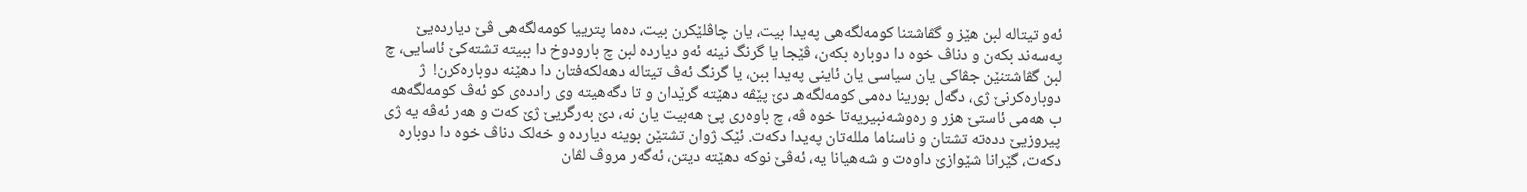ئەو تیتالە لبن ھێز و گڤاشتنا کومەلگەھی پەیدا بیت، یان چاڤلێکرن بیت، دەما پترییا کومەلگەھی ڤێ دیاردەیێ پەسەند بکەن و دناڤ خوە دا دوبارە بکەن، ڤێجا یا گرنگ نینە ئەو دیاردە لبن چ بارودوخ دا ببیتە تشتەکێ ئاسایی، چ لبن گڤاشتنێن جڤاکی یان سیاسی یان ئاینی پەیدا ببن، یا گرنگ ئەڤ تیتالە دھەلکەفتان دا دھێنە دوبارەکرن!  ژ دوبارەکرنێ ژی، دگەل بورینا دەمی کومەلگەھـ دێ پێڤە دھێتە گرێدان و تا دگەھیتە وی راددەی کو ئەڤ کومەلگەھە ب ھەمی ئاستێ ھزر و رەوشەنبیریەتا خوە ڤە، چ باوەری پێ ھەبیت یان نە، دێ بەرگریێ ژێ کەت و ھەر ئەڤە یە ژی پیروزیێ ددەتە تشتان و ناسناما مللەتان پەیدا دکەت. ئێک ژوان تشتێن بوینە دیاردە و خەلک دناڤ خوە دا دوبارە دکەت، گێرانا شێوازێ داوەت و شەھیانا یە، ئەڤێ نوکە دھێتە دیتن، ئەگەر مروڤ لڤان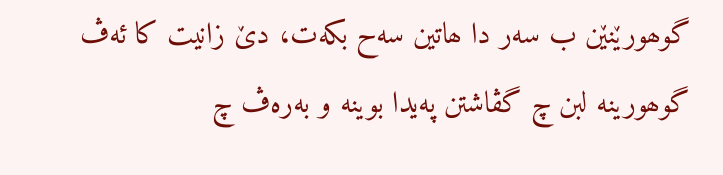گوھورێنێن ب سەر دا ھاتین سەح بکەت، دێ زانیت کا ئەڤ گوھورینە لبن چ گڤاشتن پەیدا بوینە و بەرەڤ چ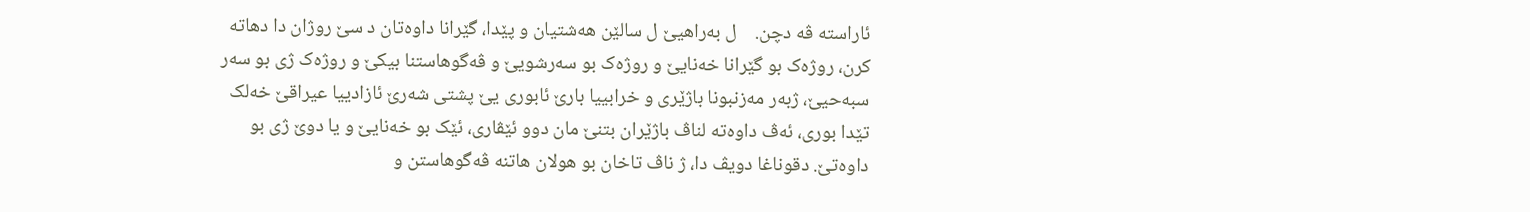ئاراستە ڤە دچن.    ل بەراھیێ ل سالێن ھەشتیان و پێدا، گێرانا داوەتان د سێ روژان دا دھاتە کرن، روژەک بو گێرانا خەنایێ و روژەک بو سەرشویێ و ڤەگوھاستنا بیکێ و روژەک ژی بو سەر سبەحیێ، ژبەر مەزنبونا باژێری و خرابییا بارێ ئابوری یێ پشتی شەرێ ئازادییا عیراقێ خەلک تێدا بوری، ئەڤ داوەتە لناڤ باژێران بتنێ مان دوو ئێڤاری، ئێک بو خەنایێ و یا دوێ ژی بو داوەتێ. دقوناغا دویڤ دا، ژ ناڤ تاخان بو ھولان ھاتنە ڤەگوھاستن و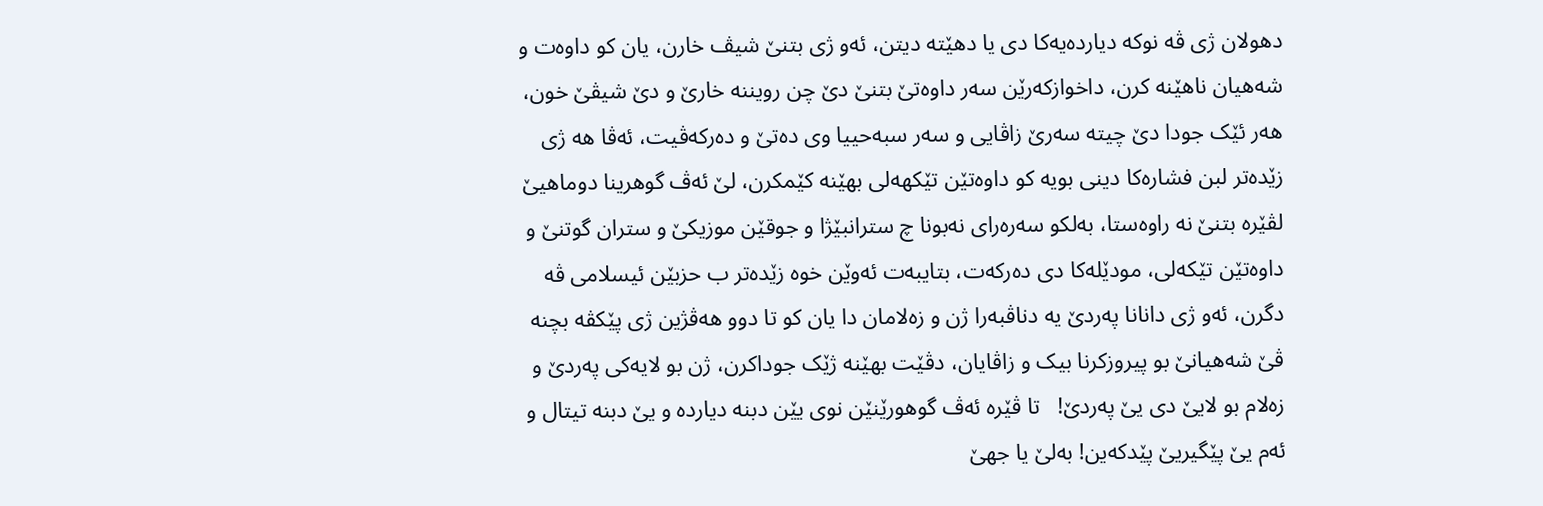دھولان ژی ڤە نوکە دیاردەیەکا دی یا دھێتە دیتن، ئەو ژی بتنێ شیڤ خارن، یان کو داوەت و شەھیان ناھێنە کرن، داخوازکەرێن سەر داوەتێ بتنێ دێ چن رویننە خارێ و دێ شیڤێ خون، ھەر ئێک جودا دێ چیتە سەرێ زاڤایی و سەر سبەحییا وی دەتێ و دەرکەڤیت، ئەڤا ھە ژی زێدەتر لبن فشارەکا دینی بویە کو داوەتێن تێکھەلی بھێنە کێمکرن، لێ ئەڤ گوھرینا دوماھیێ لڤێرە بتنێ نە راوەستا، بەلکو سەرەرای نەبونا چ سترانبێژا و جوقێن موزیکێ و ستران گوتنێ و داوەتێن تێکەلی، مودێلەکا دی دەرکەت، بتایبەت ئەوێن خوە زێدەتر ب حزبێن ئیسلامی ڤە دگرن، ئەو ژی دانانا پەردێ یە دناڤبەرا ژن و زەلامان دا یان کو تا دوو ھەڤژین ژی پێکڤە بچنە ڤێ شەھیانێ بو پیروزکرنا بیک و زاڤایان، دڤێت بھێنە ژێک جوداکرن، ژن بو لایەکی پەردێ و زەلام بو لایێ دی یێ پەردێ!   تا ڤێرە ئەڤ گوھورێنێن نوی یێن دبنە دیاردە و یێ دبنە تیتال و ئەم یێ پێگیریێ پێدکەین! بەلێ یا جھێ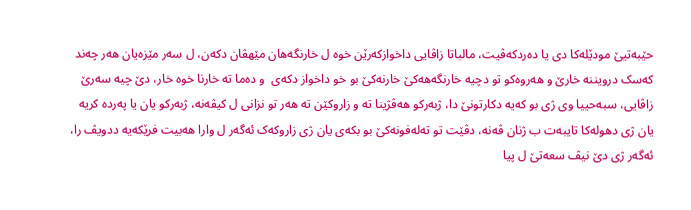حێبەتیێ مودێلەکا دی یا دەردکەڤیت، مالباتا زاڤایی داخوازکەرێن خوە ل خارنگەھان مێھڤان دکەن، ل سەر مێزەیان ھەر چەند کەسک درویننە خارێ و ھەروەکو تو دچیە خارنگەھەکێ خارنەکێ بو خو داخواز دکەی  و دەما تە خارنا خوە خار، دێ چیە سەرێ زاڤایی، سبەحییا وی ژی بو کەیە دکارتونێ دا، ژبەرکو ھەڤژینا تە و زاروکێن تە ھەر تو نزانی ل کیڤەنە، ژبەرکو یان یا پەردە کریە یان ژی دھولەکا تایبەت ب ژنان ڤەنە، دڤێت تو تەلەفونەکێ بو بکەی یان ژی زاروکەک ئەگەر ل وارا ھەبیت فرێکەیە ددویڤ را، ئەگەر ژی دێ نیڤ سعەتێ ل پیا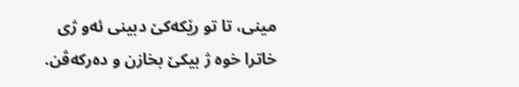مینی، تا تو رێکەکێ دبینی ئەو ژی خاترا خوە ژ بیکێ بخازن و دەرکەڤن.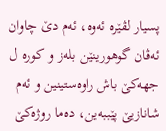پسیار لڤێرە ئەوە، ئەم دێ چاوان ئەڤان گوھورینێن بلەز و کورە ل جھەکێ باش راوەستینین و ئەم شانازیێ پێببەین، دەما روژەکێ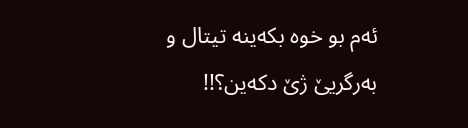ئەم بو خوە بکەینە تیتال و بەرگریێ ژێ دکەین؟!!